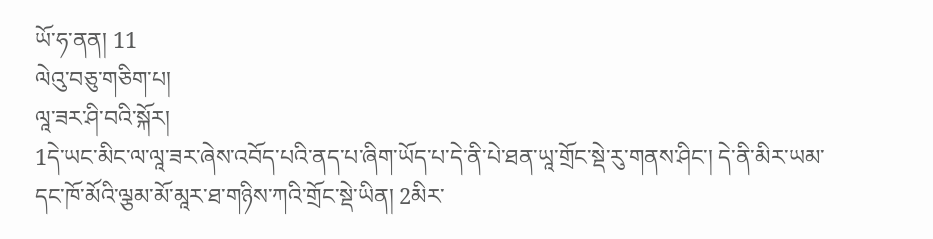ཡོ་ཧ་ནན། 11
ལེའུ་བཅུ་གཅིག་པ།
ལཱ་ཟར་ཤི་བའི་སྐོར།
1དེ་ཡང་མིང་ལ་ལཱ་ཟར་ཞེས་འབོད་པའི་ནད་པ་ཞིག་ཡོད་པ་དེ་ནི་པེ་ཐན་ཡཱ་གྲོང་སྡེ་རུ་གནས་ཤིང་། དེ་ནི་མིར་ཡམ་དང་ཁོ་མོའི་ལྕམ་མོ་མཱར་ཐ་གཉིས་ཀའི་གྲོང་སྡེ་ཡིན། 2མིར་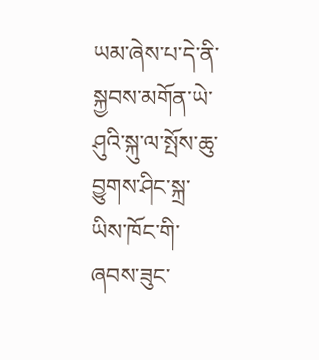ཡམ་ཞེས་པ་དེ་ནི་སྐྱབས་མགོན་ཡེ་ཤུའི་སྐུ་ལ་སྤོས་ཆུ་བྱུགས་ཤིང་སྐྲ་ཡིས་ཁོང་གི་ཞབས་ཟུང་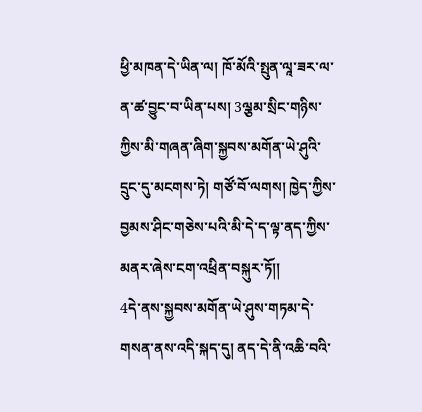ཕྱི་མཁན་དེ་ཡིན་ལ། ཁོ་མོའི་སྤུན་ལཱ་ཟར་ལ་ན་ཚ་བྱུང་བ་ཡིན་པས། 3ལྕམ་སྲིང་གཉིས་ཀྱིས་མི་གཞན་ཞིག་སྐྱབས་མགོན་ཡེ་ཤུའི་དྲུང་དུ་མངགས་ཏེ། གཙོ་བོ་ལགས། ཁྱེད་ཀྱིས་བྱམས་ཤིང་གཅེས་པའི་མི་དེ་ད་ལྟ་ནད་ཀྱིས་མནར་ཞེས་ངག་འཕྲིན་བསྐུར་ཏོ།།
4དེ་ནས་སྐྱབས་མགོན་ཡེ་ཤུས་གཏམ་དེ་གསན་ནས་འདི་སྐད་དུ། ནད་དེ་ནི་འཆི་བའི་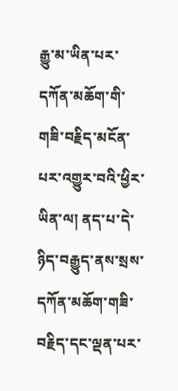རྒྱུ་མ་ཡིན་པར་དཀོན་མཆོག་གི་གཟི་བརྗིད་མངོན་པར་འགྱུར་བའི་ཕྱིར་ཡིན་ལ། ནད་པ་དེ་ཉིད་བརྒྱུད་ནས་སྲས་དཀོན་མཆོག་གཟི་བརྗིད་དང་ལྡན་པར་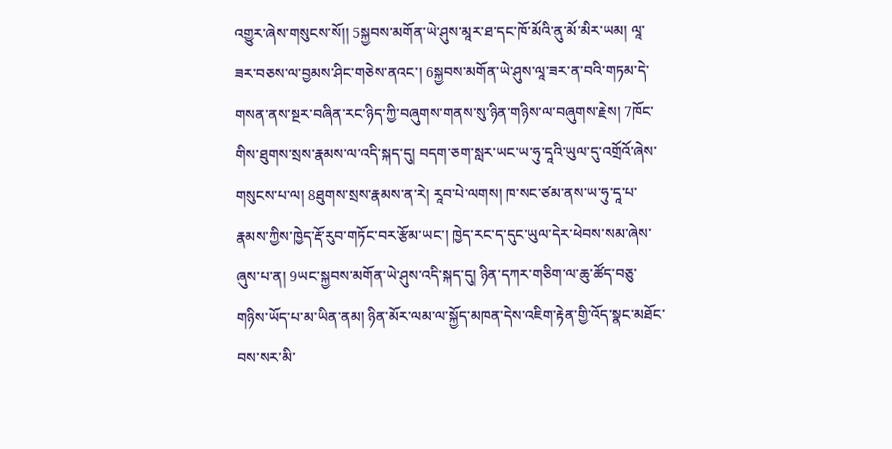འགྱུར་ཞེས་གསུངས་སོ།། 5སྐྱབས་མགོན་ཡེ་ཤུས་མཱར་ཐ་དང་ཁོ་མོའི་ནུ་མོ་མིར་ཡམ། ལཱ་ཟར་བཅས་ལ་བྱམས་ཤིང་གཅེས་ནའང་། 6སྐྱབས་མགོན་ཡེ་ཤུས་ལཱ་ཟར་ན་བའི་གཏམ་དེ་གསན་ནས་སྔར་བཞིན་རང་ཉིད་ཀྱི་བཞུགས་གནས་སུ་ཉིན་གཉིས་ལ་བཞུགས་རྗེས། 7ཁོང་གིས་ཐུགས་སྲས་རྣམས་ལ་འདི་སྐད་དུ། བདག་ཅག་སླར་ཡང་ཡ་ཧུ་དཱའི་ཡུལ་དུ་འགྲོའོ་ཞེས་གསུངས་པ་ལ། 8ཐུགས་སྲས་རྣམས་ན་རེ། རཱབ་པེ་ལགས། ཁ་སང་ཙམ་ནས་ཡ་ཧུ་དཱ་པ་རྣམས་ཀྱིས་ཁྱེད་རྡོ་རུབ་གཏོང་བར་རྩོམ་ཡང་། ཁྱེད་རང་ད་དུང་ཡུལ་དེར་ཕེབས་སམ་ཞེས་ཞུས་པ་ན། 9ཡང་སྐྱབས་མགོན་ཡེ་ཤུས་འདི་སྐད་དུ། ཉིན་དཀར་གཅིག་ལ་ཆུ་ཚོད་བཅུ་གཉིས་ཡོད་པ་མ་ཡིན་ནམ། ཉིན་མོར་ལམ་ལ་སྐྱོད་མཁན་དེས་འཇིག་རྟེན་གྱི་འོད་སྣང་མཐོང་བས་སར་མི་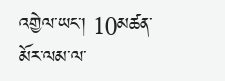འགྱེལ་ཡང་། 10མཚན་མོར་ལམ་ལ་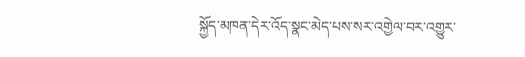སྐྱོད་མཁན་དེར་འོད་སྣང་མེད་པས་སར་འགྱེལ་བར་འགྱུར་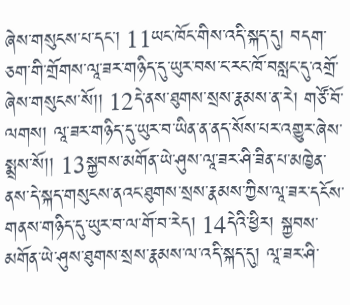ཞེས་གསུངས་པ་དང་། 11ཡང་ཁོང་གིས་འདི་སྐད་དུ། བདག་ཅག་གི་གྲོགས་ལཱ་ཟར་གཉིད་དུ་ཡུར་བས་ང་རང་ཁོ་བསླང་དུ་འགྲོ་ཞེས་གསུངས་སོ།། 12དེ་ནས་ཐུགས་སྲས་རྣམས་ན་རེ། གཙོ་བོ་ལགས། ལཱ་ཟར་གཉིད་དུ་ཡུར་བ་ཡིན་ན་ནད་སོས་པར་འགྱུར་ཞེས་སྨྲས་སོ།། 13སྐྱབས་མགོན་ཡེ་ཤུས་ལཱ་ཟར་ཤི་ཟིན་པ་མཁྱེན་ནས་དེ་སྐད་གསུངས་ནའང་ཐུགས་སྲས་རྣམས་ཀྱིས་ལཱ་ཟར་དངོས་གནས་གཉིད་དུ་ཡུར་བ་ལ་གོ་བ་རེད། 14དེའི་ཕྱིར། སྐྱབས་མགོན་ཡེ་ཤུས་ཐུགས་སྲས་རྣམས་ལ་འདི་སྐད་དུ། ལཱ་ཟར་ཤི་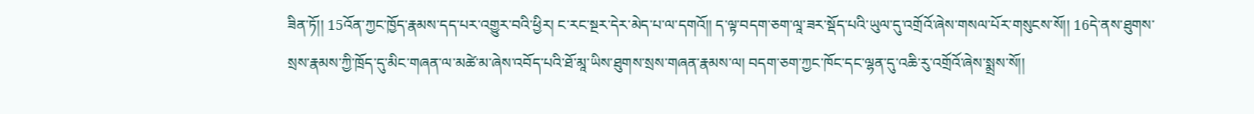ཟིན་ཏོ།། 15འོན་ཀྱང་ཁྱོད་རྣམས་དད་པར་འགྱུར་བའི་ཕྱིར། ང་རང་སྔར་དེར་མེད་པ་ལ་དགའོ།། ད་ལྟ་བདག་ཅག་ལཱ་ཟར་སྡོད་པའི་ཡུལ་དུ་འགྲོའོ་ཞེས་གསལ་པོར་གསུངས་སོ།། 16དེ་ནས་ཐུགས་སྲས་རྣམས་ཀྱི་ཁྲོད་དུ་མིང་གཞན་ལ་མཚེ་མ་ཞེས་འབོད་པའི་ཐོ་མཱ་ཡིས་ཐུགས་སྲས་གཞན་རྣམས་ལ། བདག་ཅག་ཀྱང་ཁོང་དང་ལྷན་དུ་འཆི་རུ་འགྲོའོ་ཞེས་སྨྲས་སོ།།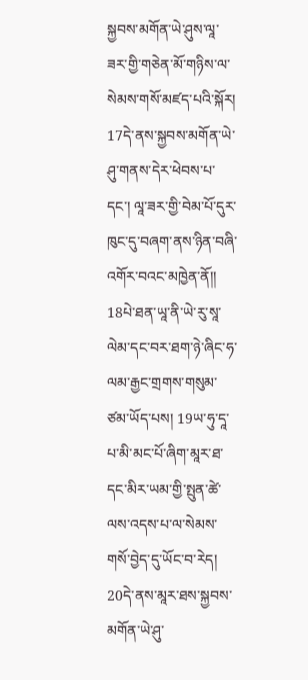སྐྱབས་མགོན་ཡེ་ཤུས་ལཱ་ཟར་གྱི་གཅེན་མོ་གཉིས་ལ་སེམས་གསོ་མཛད་པའི་སྐོར།
17དེ་ནས་སྐྱབས་མགོན་ཡེ་ཤུ་གནས་དེར་ཕེབས་པ་དང་། ལཱ་ཟར་གྱི་བེམ་པོ་དུར་ཁུང་དུ་བཞག་ནས་ཉིན་བཞི་འགོར་བའང་མཁྱེན་ནོ།། 18པེ་ཐན་ཡཱ་ནི་ཡེ་རུ་སཱ་ལེམ་དང་བར་ཐག་ཉེ་ཞིང་ཧ་ལམ་རྒྱང་གྲགས་གསུམ་ཙམ་ཡོད་པས། 19ཡ་ཧུ་དཱ་པ་མི་མང་པོ་ཞིག་མཱར་ཐ་དང་མིར་ཡམ་གྱི་སྤུན་ཚེ་ལས་འདས་པ་ལ་སེམས་གསོ་བྱེད་དུ་ཡོང་བ་རེད། 20དེ་ནས་མཱར་ཐས་སྐྱབས་མགོན་ཡེ་ཤུ་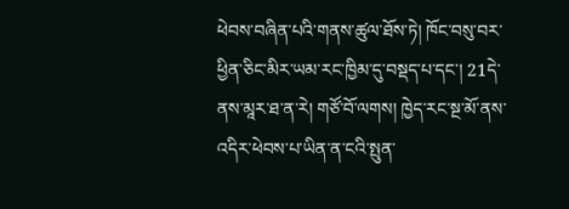ཕེབས་བཞིན་པའི་གནས་ཚུལ་ཐོས་ཏེ། ཁོང་བསུ་བར་ཕྱིན་ཅིང་མིར་ཡམ་རང་ཁྱིམ་དུ་བསྡད་པ་དང་། 21དེ་ནས་མཱར་ཐ་ན་རེ། གཙོ་བོ་ལགས། ཁྱེད་རང་སྔ་མོ་ནས་འདིར་ཕེབས་པ་ཡིན་ན་ངའི་སྤུན་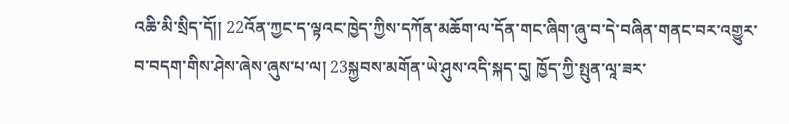འཆི་མི་སྲིད་དོ།། 22འོན་ཀྱང་ད་ལྟའང་ཁྱེད་ཀྱིས་དཀོན་མཆོག་ལ་དོན་གང་ཞིག་ཞུ་བ་དེ་བཞིན་གནང་བར་འགྱུར་བ་བདག་གིས་ཤེས་ཞེས་ཞུས་པ་ལ། 23སྐྱབས་མགོན་ཡེ་ཤུས་འདི་སྐད་དུ། ཁྱོད་ཀྱི་སྤུན་ལཱ་ཟར་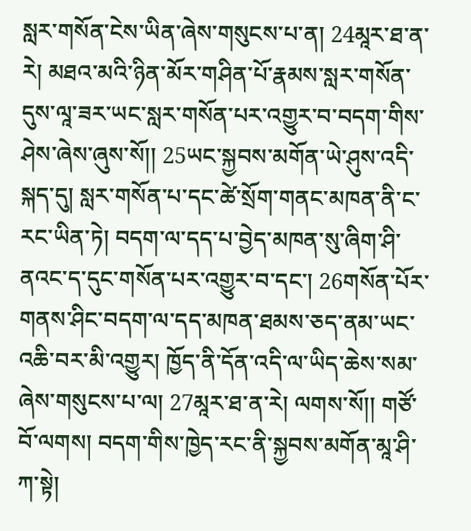སླར་གསོན་ངེས་ཡིན་ཞེས་གསུངས་པ་ན། 24མཱར་ཐ་ན་རེ། མཐའ་མའི་ཉིན་མོར་གཤིན་པོ་རྣམས་སླར་གསོན་དུས་ལཱ་ཟར་ཡང་སླར་གསོན་པར་འགྱུར་བ་བདག་གིས་ཤེས་ཞེས་ཞུས་སོ།། 25ཡང་སྐྱབས་མགོན་ཡེ་ཤུས་འདི་སྐད་དུ། སླར་གསོན་པ་དང་ཚེ་སྲོག་གནང་མཁན་ནི་ང་རང་ཡིན་ཏེ། བདག་ལ་དད་པ་བྱེད་མཁན་སུ་ཞིག་ཤི་ནའང་ད་དུང་གསོན་པར་འགྱུར་བ་དང་། 26གསོན་པོར་གནས་ཤིང་བདག་ལ་དད་མཁན་ཐམས་ཅད་ནམ་ཡང་འཆི་བར་མི་འགྱུར། ཁྱོད་ནི་དོན་འདི་ལ་ཡིད་ཆེས་སམ་ཞེས་གསུངས་པ་ལ། 27མཱར་ཐ་ན་རེ། ལགས་སོ།། གཙོ་བོ་ལགས། བདག་གིས་ཁྱེད་རང་ནི་སྐྱབས་མགོན་མཱ་ཤི་ཀ་སྟེ།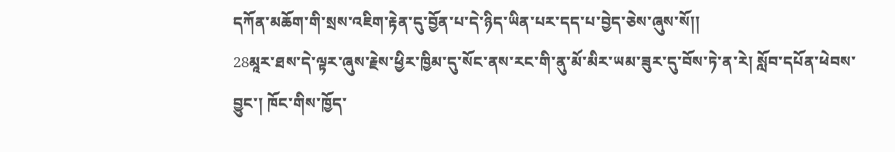དཀོན་མཆོག་གི་སྲས་འཇིག་རྟེན་དུ་བྱོན་པ་དེ་ཉིད་ཡིན་པར་དད་པ་བྱེད་ཅེས་ཞུས་སོ།།
28མཱར་ཐས་དེ་ལྟར་ཞུས་རྗེས་ཕྱིར་ཁྱིམ་དུ་སོང་ནས་རང་གི་ནུ་མོ་མིར་ཡམ་ཟུར་དུ་བོས་ཏེ་ན་རེ། སློབ་དཔོན་ཕེབས་བྱུང་། ཁོང་གིས་ཁྱོད་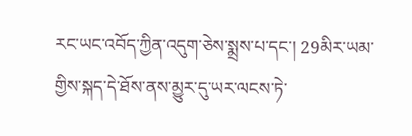རང་ཡང་འབོད་ཀྱིན་འདུག་ཅེས་སྨྲས་པ་དང་། 29མིར་ཡམ་གྱིས་སྐད་དེ་ཐོས་ནས་མྱུར་དུ་ཡར་ལངས་ཏེ་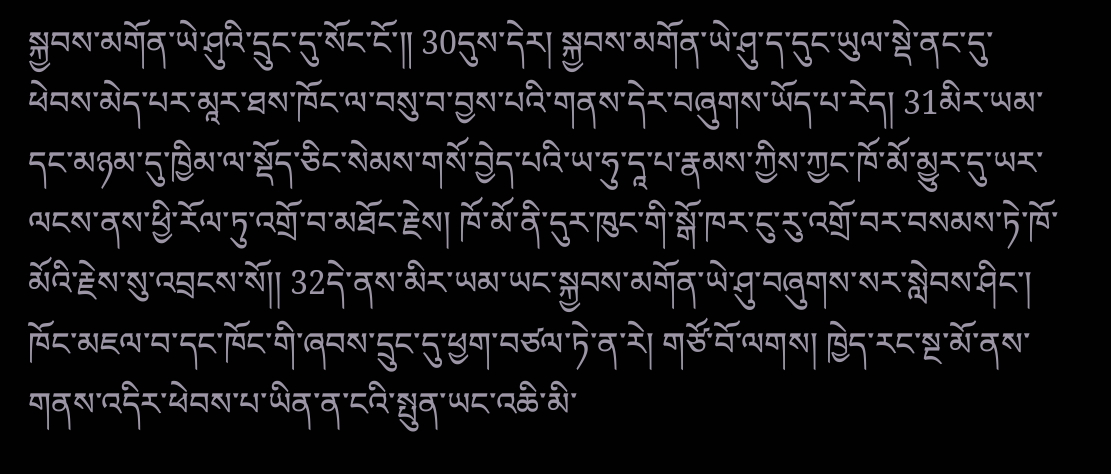སྐྱབས་མགོན་ཡེ་ཤུའི་དྲུང་དུ་སོང་ངོ་༎ 30དུས་དེར། སྐྱབས་མགོན་ཡེ་ཤུ་ད་དུང་ཡུལ་སྡེ་ནང་དུ་ཕེབས་མེད་པར་མཱར་ཐས་ཁོང་ལ་བསུ་བ་བྱས་པའི་གནས་དེར་བཞུགས་ཡོད་པ་རེད། 31མིར་ཡམ་དང་མཉམ་དུ་ཁྱིམ་ལ་སྡོད་ཅིང་སེམས་གསོ་བྱེད་པའི་ཡ་ཧུ་དཱ་པ་རྣམས་ཀྱིས་ཀྱང་ཁོ་མོ་མྱུར་དུ་ཡར་ལངས་ནས་ཕྱི་རོལ་ཏུ་འགྲོ་བ་མཐོང་རྗེས། ཁོ་མོ་ནི་དུར་ཁུང་གི་སྒོ་ཁར་ངུ་རུ་འགྲོ་བར་བསམས་ཏེ་ཁོ་མོའི་རྗེས་སུ་འབྲངས་སོ།། 32དེ་ནས་མིར་ཡམ་ཡང་སྐྱབས་མགོན་ཡེ་ཤུ་བཞུགས་སར་སླེབས་ཤིང་། ཁོང་མཇལ་བ་དང་ཁོང་གི་ཞབས་དྲུང་དུ་ཕྱག་བཙལ་ཏེ་ན་རེ། གཙོ་བོ་ལགས། ཁྱེད་རང་སྔ་མོ་ནས་གནས་འདིར་ཕེབས་པ་ཡིན་ན་ངའི་སྤུན་ཡང་འཆི་མི་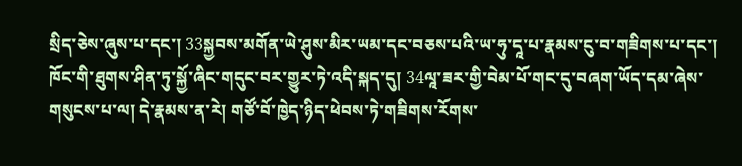སྲིད་ཅེས་ཞུས་པ་དང་། 33སྐྱབས་མགོན་ཡེ་ཤུས་མིར་ཡམ་དང་བཅས་པའི་ཡ་ཧུ་དཱ་པ་རྣམས་ངུ་བ་གཟིགས་པ་དང་། ཁོང་གི་ཐུགས་ཤིན་ཏུ་སྐྱོ་ཞིང་གདུང་བར་གྱུར་ཏེ་འདི་སྐད་དུ། 34ལཱ་ཟར་གྱི་བེམ་པོ་གང་དུ་བཞག་ཡོད་དམ་ཞེས་གསུངས་པ་ལ། དེ་རྣམས་ན་རེ། གཙོ་བོ་ཁྱེད་ཉིད་ཕེབས་ཏེ་གཟིགས་རོགས་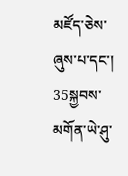མཛོད་ཅེས་ཞུས་པ་དང་། 35སྐྱབས་མགོན་ཡེ་ཤུ་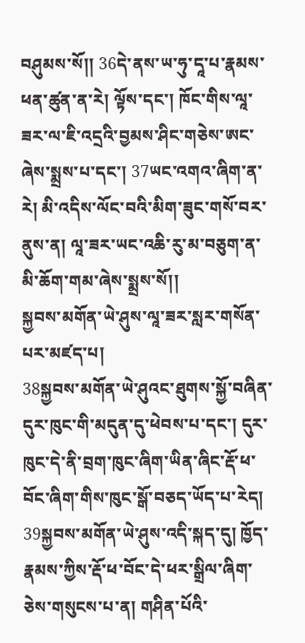བཤུམས་སོ།། 36དེ་ནས་ཡ་ཧུ་དཱ་པ་རྣམས་ཕན་ཚུན་ན་རེ། ལྟོས་དང་། ཁོང་གིས་ལཱ་ཟར་ལ་ཇི་འདྲའི་བྱམས་ཤིང་གཅེས་ཨང་ཞེས་སྨྲས་པ་དང་། 37ཡང་འགའ་ཞིག་ན་རེ། མི་འདིས་ལོང་བའི་མིག་ཟུང་གསོ་བར་ནུས་ན། ལཱ་ཟར་ཡང་འཆི་རུ་མ་བཅུག་ན་མི་ཆོག་གམ་ཞེས་སྨྲས་སོ།།
སྐྱབས་མགོན་ཡེ་ཤུས་ལཱ་ཟར་སླར་གསོན་པར་མཛད་པ།
38སྐྱབས་མགོན་ཡེ་ཤུའང་ཐུགས་སྐྱོ་བཞིན་དུར་ཁུང་གི་མདུན་དུ་ཕེབས་པ་དང་། དུར་ཁུང་དེ་ནི་བྲག་ཁུང་ཞིག་ཡིན་ཞིང་རྡོ་ཕ་བོང་ཞིག་གིས་ཁུང་སྒོ་བཅད་ཡོད་པ་རེད། 39སྐྱབས་མགོན་ཡེ་ཤུས་འདི་སྐད་དུ། ཁྱོད་རྣམས་ཀྱིས་རྡོ་ཕ་བོང་དེ་ཕར་སྒྲིལ་ཞིག་ཅེས་གསུངས་པ་ན། གཤིན་པོའི་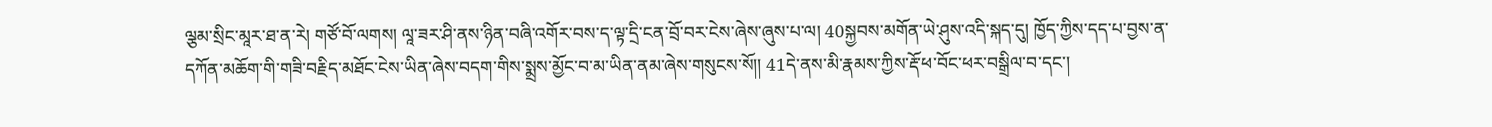ལྕམ་སྲིང་མཱར་ཐ་ན་རེ། གཙོ་བོ་ལགས། ལཱ་ཟར་ཤི་ནས་ཉིན་བཞི་འགོར་བས་ད་ལྟ་དྲི་ངན་བྲོ་བར་ངེས་ཞེས་ཞུས་པ་ལ། 40སྐྱབས་མགོན་ཡེ་ཤུས་འདི་སྐད་དུ། ཁྱོད་ཀྱིས་དད་པ་བྱས་ན་དཀོན་མཆོག་གི་གཟི་བརྗིད་མཐོང་ངེས་ཡིན་ཞེས་བདག་གིས་སྨྲས་མྱོང་བ་མ་ཡིན་ནམ་ཞེས་གསུངས་སོ།། 41དེ་ནས་མི་རྣམས་ཀྱིས་རྡོ་ཕ་བོང་ཕར་བསྒྲིལ་བ་དང་།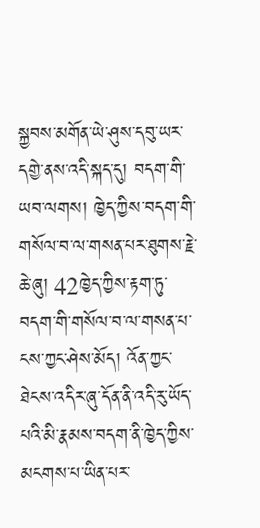སྐྱབས་མགོན་ཡེ་ཤུས་དབུ་ཡར་དགྱེ་ནས་འདི་སྐད་དུ། བདག་གི་ཡབ་ལགས། ཁྱེད་ཀྱིས་བདག་གི་གསོལ་བ་ལ་གསན་པར་ཐུགས་རྗེ་ཆེ་ཞུ། 42ཁྱེད་ཀྱིས་རྟག་ཏུ་བདག་གི་གསོལ་བ་ལ་གསན་པ་ངས་ཀྱང་ཤེས་མོད། འོན་ཀྱང་ཐེངས་འདིར་ཞུ་དོན་ནི་འདི་རུ་ཡོད་པའི་མི་རྣམས་བདག་ནི་ཁྱེད་ཀྱིས་མངགས་པ་ཡིན་པར་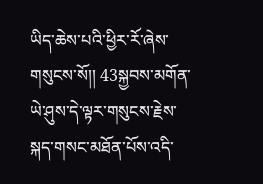ཡིད་ཆེས་པའི་ཕྱིར་རོ་ཞེས་གསུངས་སོ།། 43སྐྱབས་མགོན་ཡེ་ཤུས་དེ་ལྟར་གསུངས་རྗེས་སྐད་གསང་མཐོན་པོས་འདི་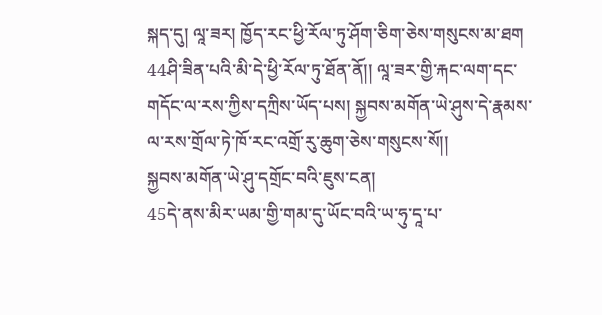སྐད་དུ། ལཱ་ཟར། ཁྱོད་རང་ཕྱི་རོལ་ཏུ་ཤོག་ཅིག་ཅེས་གསུངས་མ་ཐག 44ཤི་ཟིན་པའི་མི་དེ་ཕྱི་རོལ་ཏུ་ཐོན་ནོ།། ལཱ་ཟར་གྱི་རྐང་ལག་དང་གདོང་ལ་རས་ཀྱིས་དཀྲིས་ཡོད་པས། སྐྱབས་མགོན་ཡེ་ཤུས་དེ་རྣམས་ལ་རས་གྲོལ་ཏེ་ཁོ་རང་འགྲོ་རུ་ཆུག་ཅེས་གསུངས་སོ།།
སྐྱབས་མགོན་ཡེ་ཤུ་དགྲོང་བའི་ཇུས་ངན།
45དེ་ནས་མིར་ཡམ་གྱི་གམ་དུ་ཡོང་བའི་ཡ་ཧུ་དཱ་པ་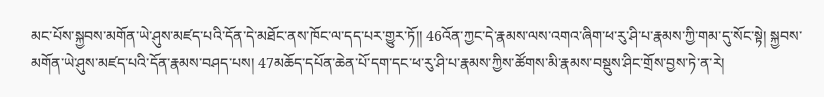མང་པོས་སྐྱབས་མགོན་ཡེ་ཤུས་མཛད་པའི་དོན་དེ་མཐོང་ནས་ཁོང་ལ་དད་པར་གྱུར་ཏོ།། 46འོན་ཀྱང་དེ་རྣམས་ལས་འགའ་ཞིག་ཕ་རུ་ཤི་པ་རྣམས་ཀྱི་གམ་དུ་སོང་སྟེ། སྐྱབས་མགོན་ཡེ་ཤུས་མཛད་པའི་དོན་རྣམས་བཤད་པས། 47མཆོད་དཔོན་ཆེན་པོ་དག་དང་ཕ་རུ་ཤི་པ་རྣམས་ཀྱིས་ཚོགས་མི་རྣམས་བསྡུས་ཤིང་གྲོས་བྱས་ཏེ་ན་རེ།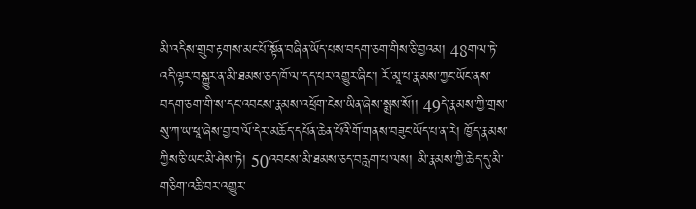མི་འདིས་གྲུབ་རྟགས་མང་པོ་སྟོན་བཞིན་ཡོད་པས་བདག་ཅག་གིས་ཅི་བྱའམ། 48གལ་ཏེ་འདི་ལྟར་བསྐྱུར་ན་མི་ཐམས་ཅད་ཁོ་ལ་དད་པར་འགྱུར་ཞིང་། རོ་མཱ་པ་རྣམས་ཀྱང་ཡོང་ནས་བདག་ཅག་གི་ས་དང་འབངས་རྣམས་འཕྲོག་ངེས་ཡིན་ཞེས་སྨྲས་སོ།། 49དེ་རྣམས་ཀྱི་གྲས་སུ་ཀ་ཡ་ཕཱ་ཞེས་བྱ་བ་ལོ་དེར་མཆོད་དཔོན་ཆེན་པོའི་གོ་གནས་བཟུང་ཡོད་པ་ན་རེ། ཁྱོད་རྣམས་ཀྱིས་ཅི་ཡང་མི་ཤེས་ཏེ། 50འབངས་མི་ཐམས་ཅད་བརླག་པ་ལས། མི་རྣམས་ཀྱི་ཆེད་དུ་མི་གཅིག་འཆི་བར་འགྱུར་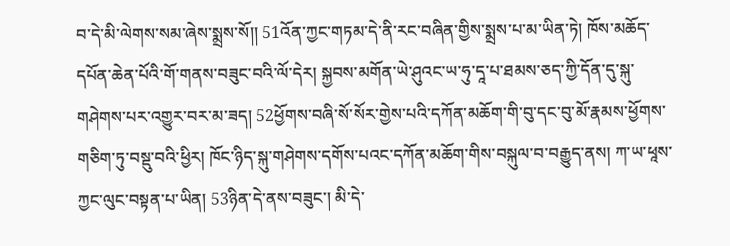བ་དེ་མི་ལེགས་སམ་ཞེས་སྨྲས་སོ།། 51འོན་ཀྱང་གཏམ་དེ་ནི་རང་བཞིན་གྱིས་སྨྲས་པ་མ་ཡིན་ཏེ། ཁོས་མཆོད་དཔོན་ཆེན་པོའི་གོ་གནས་བཟུང་བའི་ལོ་དེར། སྐྱབས་མགོན་ཡེ་ཤུའང་ཡ་ཧུ་དཱ་པ་ཐམས་ཅད་ཀྱི་དོན་དུ་སྐུ་གཤེགས་པར་འགྱུར་བར་མ་ཟད། 52ཕྱོགས་བཞི་སོ་སོར་གྱེས་པའི་དཀོན་མཆོག་གི་བུ་དང་བུ་མོ་རྣམས་ཕྱོགས་གཅིག་ཏུ་བསྡུ་བའི་ཕྱིར། ཁོང་ཉིད་སྐུ་གཤེགས་དགོས་པའང་དཀོན་མཆོག་གིས་བསྐུལ་བ་བརྒྱུད་ནས། ཀ་ཡ་ཕཱས་ཀྱང་ལུང་བསྟན་པ་ཡིན། 53ཉིན་དེ་ནས་བཟུང་། མི་དེ་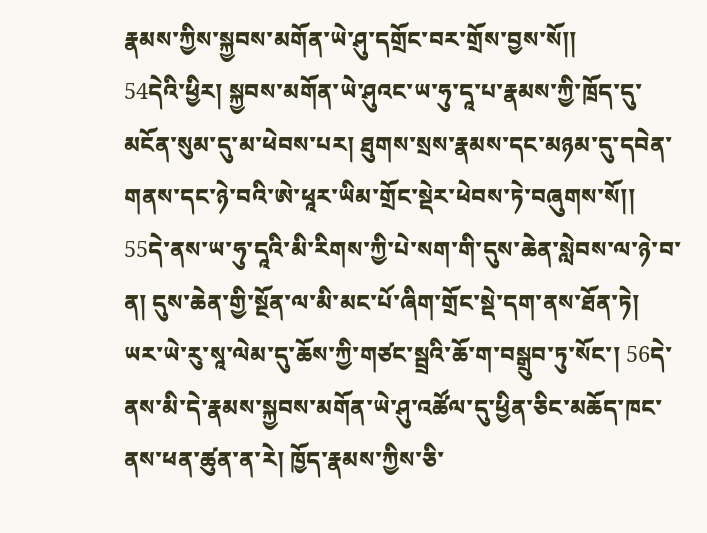རྣམས་ཀྱིས་སྐྱབས་མགོན་ཡེ་ཤུ་དགྲོང་བར་གྲོས་བྱས་སོ།།
54དེའི་ཕྱིར། སྐྱབས་མགོན་ཡེ་ཤུའང་ཡ་ཧུ་དཱ་པ་རྣམས་ཀྱི་ཁྲོད་དུ་མངོན་སུམ་དུ་མ་ཕེབས་པར། ཐུགས་སྲས་རྣམས་དང་མཉམ་དུ་དབེན་གནས་དང་ཉེ་བའི་ཨེ་ཕཱར་ཡིམ་གྲོང་སྡེར་ཕེབས་ཏེ་བཞུགས་སོ།། 55དེ་ནས་ཡ་ཧུ་དཱའི་མི་རིགས་ཀྱི་པེ་སག་གི་དུས་ཆེན་སླེབས་ལ་ཉེ་བ་ན། དུས་ཆེན་གྱི་སྔོན་ལ་མི་མང་པོ་ཞིག་གྲོང་སྡེ་དག་ནས་ཐོན་ཏེ། ཡར་ཡེ་རུ་སཱ་ལེམ་དུ་ཆོས་ཀྱི་གཙང་སྦྲའི་ཆོ་ག་བསྒྲུབ་ཏུ་སོང་། 56དེ་ནས་མི་དེ་རྣམས་སྐྱབས་མགོན་ཡེ་ཤུ་འཚོལ་དུ་ཕྱིན་ཅིང་མཆོད་ཁང་ནས་ཕན་ཚུན་ན་རེ། ཁྱོད་རྣམས་ཀྱིས་ཅི་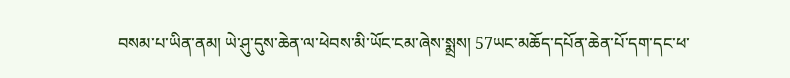བསམ་པ་ཡིན་ནམ། ཡེ་ཤུ་དུས་ཆེན་ལ་ཕེབས་མི་ཡོང་ངམ་ཞེས་སྨྲས། 57ཡང་མཆོད་དཔོན་ཆེན་པོ་དག་དང་ཕ་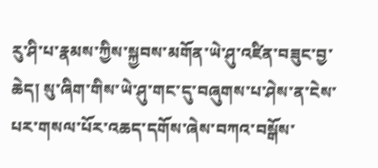རུ་ཤི་པ་རྣམས་ཀྱིས་སྐྱབས་མགོན་ཡེ་ཤུ་འཛིན་བཟུང་བྱ་ཆེད། སུ་ཞིག་གིས་ཡེ་ཤུ་གང་དུ་བཞུགས་པ་ཤེས་ན་ངེས་པར་གསལ་པོར་འཆད་དགོས་ཞེས་བཀའ་བསྒོས་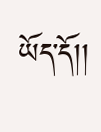ཡོད་དོ།།